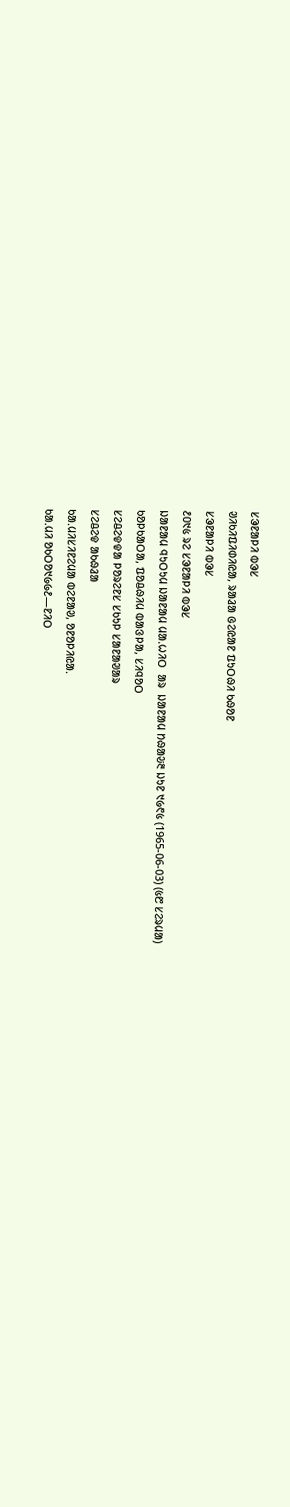ᱥᱳᱱᱟᱞᱤ ᱵᱳᱥ
ᱣᱤᱠᱤᱯᱤᱰᱤᱭᱟ, ᱨᱟᱲᱟ ᱜᱮᱭᱟᱱ ᱯᱩᱛᱷᱤ ᱠᱷᱚᱱ
ᱥᱳᱱᱟᱞᱤ ᱵᱳᱥ
᱒᱐᱑᱕ ᱨᱮ ᱥᱳᱱᱟᱞᱤ ᱵᱳᱥ
ᱡᱟᱱᱟᱢ ᱧᱩᱛᱩᱢ ᱡᱟᱱᱟᱢ ᱢᱟᱹᱦᱤᱛ  ᱟᱨ  ᱡᱟᱱᱟᱢ ᱴᱷᱟᱶ᱓ ᱡᱩᱱ ᱑᱙᱖᱕ (1965-06-03) (᱕᱘ ᱥᱮᱨᱢᱟ)
ᱠᱚᱞᱠᱟᱛᱟ, ᱯᱚᱪᱷᱤᱢ ᱵᱟᱝᱞᱟ, ᱥᱤᱧᱚᱛ
ᱥᱮᱪᱮᱫᱫᱟ ᱞᱚᱨᱮᱱᱥ ᱥᱠᱩᱞ ᱥᱟᱱᱟᱣᱟᱨ
ᱥᱮᱪᱮᱫ ᱟᱠᱷᱲᱟ
ᱠᱟᱹᱢᱤᱥᱤᱱᱮᱢᱟ ᱵᱮᱱᱟᱣ, ᱚᱱᱚᱞᱤᱭᱟᱹ
ᱠᱟᱹᱢᱤ ᱚᱠᱛᱚ᱑᱙᱙᱒—ᱱᱤᱛ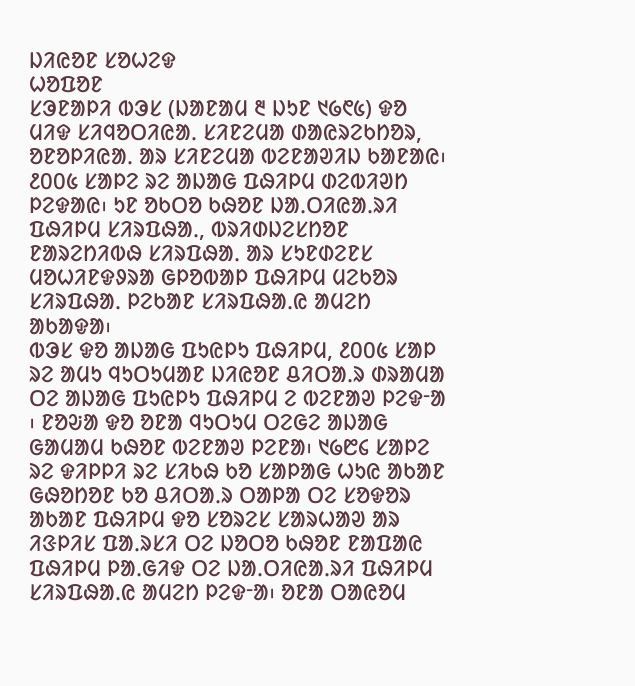ᱡᱤᱭᱚᱱ ᱥᱚᱦᱮᱫ
ᱦᱚᱯᱚᱱ
ᱥᱳᱱᱟᱞᱤ ᱵᱳᱥ (ᱡᱟᱱᱟᱢ ᱓ ᱡᱩᱱ ᱑᱙᱖᱕) ᱫᱚ ᱢᱤᱫ ᱥᱤᱧᱚᱛᱤᱭᱟᱹ ᱥᱤᱱᱮᱢᱟ ᱰᱟᱭᱨᱮᱠᱴᱚᱨ, ᱚᱱᱚᱞᱤᱭᱟᱹ ᱟᱨ ᱥᱤᱱᱮᱢᱟ ᱵᱮᱱᱟᱣᱤᱡ ᱠᱟᱱᱟᱭ᱾ ᱒᱐᱐᱕ ᱥᱟᱞᱮ ᱨᱮ ᱟᱡᱟᱜ ᱯᱷᱤᱞᱢ ᱰᱮᱵᱤᱣᱴ ᱞᱮᱫᱟᱭ᱾ ᱩᱱ ᱚᱠᱛᱚ ᱠᱷᱚᱱ ᱡᱟᱹᱛᱤᱭᱟᱹᱨᱤ ᱯᱷᱤᱞᱢ ᱥᱤᱨᱯᱷᱟᱹ, ᱵᱨᱤᱰᱡᱮᱥᱴᱚᱱ ᱱᱟᱨᱮᱴᱤᱵᱷ ᱥᱤᱨᱯᱷᱟᱹ ᱟᱨ ᱥᱩᱱᱰᱮᱱᱥ ᱢᱚᱦᱤᱱᱫᱽᱨᱟ ᱜᱞᱚᱵᱟᱞ ᱯᱷᱤᱞᱢ ᱢᱮᱠᱚᱨ ᱥᱤᱨᱯᱷᱟᱹ ᱞᱮᱠᱟᱱ ᱥᱤᱨᱯᱷᱟᱹᱭ ᱟᱢᱮᱴ ᱟᱠᱟᱫᱟ᱾
ᱵᱳᱥ ᱫᱚ ᱟᱡᱟᱜ ᱯᱩᱭᱞᱩ ᱯᱷᱤᱞᱢ, ᱒᱐᱐᱕ ᱥᱟᱞ ᱨᱮ ᱟᱢᱩ ᱧᱩᱛᱩᱢᱟᱱ ᱡᱤᱭᱚᱱ ᱪᱤᱛᱟᱹᱨ ᱰᱨᱟᱢᱟ ᱛᱮ ᱟᱡᱟᱜ ᱯᱩᱭᱞᱩ ᱯᱷᱤᱞᱢ ᱮ ᱵᱮᱱᱟᱣ ᱞᱮᱫᱼᱟ ᱾ ᱱᱚᱶᱟ ᱫᱚ ᱚᱱᱟ ᱧᱩᱛᱩᱢ ᱛᱮᱜᱮ ᱟᱡᱟᱜ ᱜᱟᱢᱟᱢ ᱠᱷᱚᱱ ᱵᱮᱱᱟᱣ ᱞᱮᱱᱟ᱾ ᱑᱙᱘᱔ ᱥᱟᱞᱮ ᱨᱮ ᱫᱤᱞᱞᱤ ᱨᱮ ᱥᱤᱠᱷ ᱠᱚ ᱥᱟᱞᱟᱜ ᱦᱩᱭ ᱟᱠᱟᱱ ᱜᱷᱚᱴᱚᱱ ᱠᱚ ᱪᱤᱛᱟᱹᱨ ᱛᱟᱞᱟ ᱛᱮ ᱥᱚᱫᱚᱨ ᱟᱠᱟᱱ ᱯᱷᱤᱞᱢ ᱫᱚ ᱥᱚᱨᱮᱥ ᱥᱟᱨᱦᱟᱣ ᱟᱨ ᱤᱝᱞᱤᱥ ᱯᱟᱹᱨᱥᱤ ᱛᱮ ᱡᱚᱛᱚ ᱠᱷᱚᱱ ᱱᱟᱯᱟᱭ ᱯᱷᱤᱞᱢ ᱞᱟᱹᱜᱤᱫ ᱛᱮ ᱡᱟᱹᱛᱤᱭᱟᱹᱨᱤ ᱯᱷᱤᱞᱢ ᱥᱤᱨᱯᱷᱟᱹᱭ ᱟᱢᱮᱴ ᱞᱮᱫᱼᱟ᱾ ᱚᱱᱟ ᱛᱟᱭᱚᱢ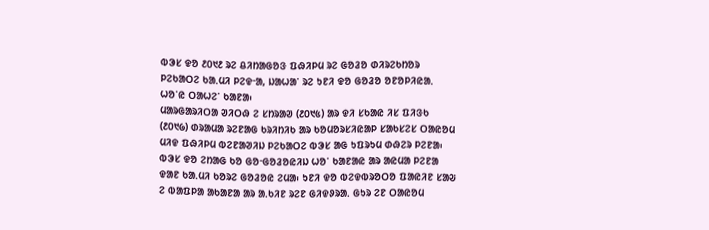ᱵᱳᱥ ᱫᱚ ᱒᱐᱑᱒ ᱨᱮ ᱪᱤᱴᱟᱜᱚᱝ ᱯᱷᱤᱞᱢ ᱨᱮ ᱜᱚᱲᱚ ᱰᱤᱨᱮᱠᱴᱚᱨ ᱞᱮᱠᱟᱛᱮ ᱠᱟᱹᱢᱤ ᱞᱮᱫᱼᱟ, ᱡᱟᱦᱟᱸ ᱨᱮ ᱩᱱᱤ ᱫᱚ ᱜᱚᱲᱚ ᱚᱱᱚᱞᱤᱭᱟᱹ ᱦᱚᱸᱭ ᱛᱟᱦᱮᱸ ᱠᱟᱱᱟ᱾
ᱢᱟᱨᱜᱟᱨᱤᱛᱟ ᱣᱤᱛᱷ ᱮ ᱥᱴᱨᱟᱣ (᱒᱐᱑᱕) ᱟᱨ ᱫᱤ ᱥᱠᱟᱭ ᱤᱥ ᱯᱤᱝᱠ (᱒᱐᱑᱙) ᱰᱨᱟᱢᱟ ᱨᱮᱱᱟᱜ ᱠᱨᱤᱴᱤᱠ ᱟᱨ ᱠᱚᱢᱚᱨᱥᱤᱭᱟᱞ ᱥᱟᱠᱥᱮᱥ ᱛᱟᱭᱚᱢ ᱢᱤᱫ ᱯᱷᱤᱞᱢ ᱵᱮᱱᱟᱣᱤᱡ ᱞᱮᱠᱟᱛᱮ ᱵᱳᱥ ᱟᱜ ᱩᱯᱨᱩᱢ ᱰᱷᱮᱨ ᱞᱮᱱᱟ᱾
ᱵᱳᱥ ᱫᱚ ᱮᱴᱟᱜ ᱠᱚ ᱜᱚᱼᱜᱚᱲᱚᱭᱤᱡ ᱦᱚᱸ ᱠᱟᱱᱟᱭ ᱟᱨ ᱟᱭᱢᱟ ᱞᱮᱱᱟ ᱫᱟᱱ ᱠᱟᱹᱢᱤ ᱠᱚᱨᱮ ᱜᱚᱲᱚᱭ ᱮᱢᱟ᱾ ᱩᱱᱤ ᱫᱚ ᱵᱮᱫᱵᱨᱚᱛᱚ ᱯᱟᱭᱤᱱ ᱥᱟᱶ ᱮ ᱵᱟᱯᱞᱟ ᱟᱠᱟᱱᱟ ᱟᱨ ᱟᱹᱠᱤᱱ ᱨᱮᱱ ᱜᱤᱫᱽᱨᱟᱹ ᱜᱩᱨ ᱮᱱ ᱛᱟᱭᱚᱢ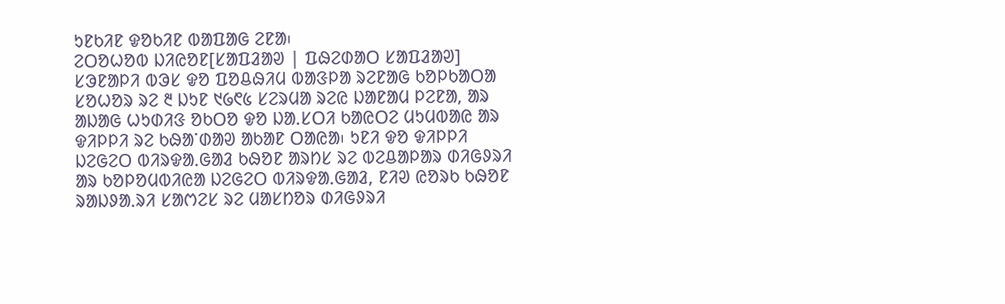ᱩᱱᱠᱤᱱ ᱫᱚᱠᱤᱱ ᱵᱟᱯᱟᱜ ᱮᱱᱟ᱾
ᱮᱛᱚᱦᱚᱵ ᱡᱤᱭᱚᱱ[ᱥᱟᱯᱲᱟᱣ | ᱯᱷᱮᱰᱟᱛ ᱥᱟᱯᱲᱟᱣ]
ᱥᱳᱱᱟᱞᱤ ᱵᱳᱥ ᱫᱚ ᱯᱚᱪᱷᱤᱢ ᱵᱟᱝᱞᱟ ᱨᱮᱱᱟᱜ ᱠᱚᱞᱠᱟᱛᱟ ᱥᱚᱦᱚᱨ ᱨᱮ ᱓ ᱡᱩᱱ ᱑᱙᱖᱕ ᱥᱮᱨᱢᱟ ᱨᱮᱭ ᱡᱟᱱᱟᱢ ᱞᱮᱱᱟ, ᱟᱨ ᱟᱡᱟᱜ ᱦᱩᱰᱤᱝ ᱚᱠᱛᱚ ᱫᱚ ᱡᱟᱹᱥᱛᱤ ᱠᱟᱭᱛᱮ ᱢᱩᱢᱵᱟᱭ ᱟᱨ ᱫᱤᱞᱞᱤ ᱨᱮ ᱠᱷᱟᱸᱰᱟᱣ ᱟᱠᱟᱱ ᱛᱟᱭᱟ᱾ ᱩᱱᱤ ᱫᱚ ᱫᱤᱞᱞᱤ ᱡᱮᱜᱮᱛ ᱵᱤᱨᱫᱟᱹᱜᱟᱲ ᱠᱷᱚᱱ ᱟᱨᱴᱥ ᱨᱮ ᱵᱮᱪᱟᱞᱟᱨ ᱰᱤᱜᱽᱨᱤ ᱟᱨ ᱠᱚᱞᱚᱢᱵᱤᱭᱟ ᱡᱮᱜᱮᱛ ᱵᱤᱨᱫᱟᱹᱜᱟᱲ, ᱱᱤᱣ ᱭᱚᱨᱠ ᱠᱷᱚᱱ ᱨᱟᱡᱽᱟᱹᱨᱤ ᱥᱟᱬᱮᱥ ᱨᱮ ᱢᱟᱥᱴᱚᱨ ᱰᱤᱜᱽᱨᱤ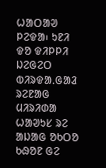ᱦᱟᱛᱟᱣ ᱞᱮᱫᱟ᱾ ᱩᱱᱤ ᱫᱚ ᱫᱤᱞᱞᱤ ᱡᱮᱜᱮᱛ ᱵᱤᱨᱫᱟᱹᱜᱟᱲ ᱨᱮᱱᱟᱜ ᱢᱤᱨᱤᱰᱟ ᱦᱟᱣᱩᱥ ᱨᱮ ᱟᱡᱟᱜ ᱚᱠᱛᱚ ᱠᱷᱚᱱ ᱜᱮ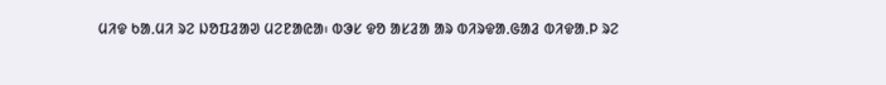ᱢᱤᱫ ᱠᱟᱹᱢᱤ ᱨᱮ ᱡᱚᱯᱲᱟᱣ ᱢᱮᱱᱟᱭᱟ᱾ ᱵᱳᱥ ᱫᱚ ᱟᱥᱲᱟ ᱟᱨ ᱵᱤᱨᱫᱟᱹᱜᱟᱲ ᱵᱤᱫᱟᱹᱞ ᱨᱮ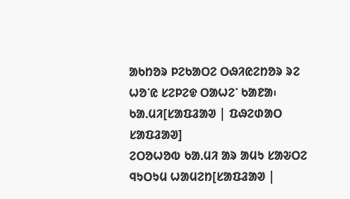ᱟᱠᱴᱚᱨ ᱞᱮᱠᱟᱛᱮ ᱛᱷᱤᱭᱮᱴᱚᱨ ᱨᱮ ᱦᱚᱸᱭ ᱥᱮᱞᱮᱫ ᱛᱟᱦᱮᱸ ᱠᱟᱱᱟ᱾
ᱠᱟᱹᱢᱤ[ᱥᱟᱯᱲᱟᱣ | ᱯᱷᱮᱰᱟᱛ ᱥᱟᱯᱲᱟᱣ]
ᱮᱛᱚᱦᱚᱵ ᱠᱟᱹᱢᱤ ᱟᱨ ᱟᱢᱩ ᱥᱟᱶᱛᱮ ᱧᱩᱛᱩᱢ ᱦᱟᱢᱮᱴ[ᱥᱟᱯᱲᱟᱣ |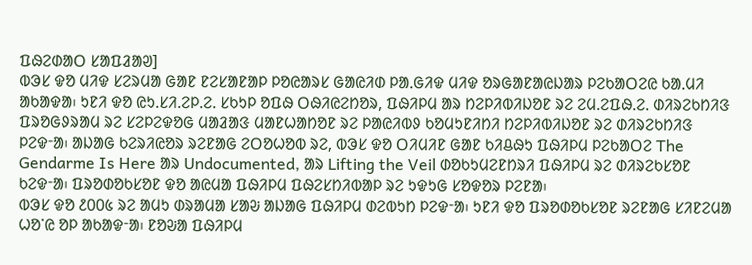ᱯᱷᱮᱰᱟᱛ ᱥᱟᱯᱲᱟᱣ]
ᱵᱳᱥ ᱫᱚ ᱢᱤᱫ ᱥᱮᱨᱢᱟ ᱜᱟᱱ ᱱᱮᱥᱟᱱᱟᱞ ᱞᱚᱭᱟᱨᱥ ᱜᱟᱭᱤᱰ ᱞᱟᱹᱜᱤᱫ ᱢᱤᱫ ᱚᱨᱜᱟᱱᱟᱭᱡᱟᱨ ᱞᱮᱠᱟᱛᱮᱭ ᱠᱟᱹᱢᱤ ᱟᱠᱟᱫᱟ᱾ ᱩᱱᱤ ᱫᱚ ᱭᱩ.ᱥᱤ.ᱮᱞ.ᱮ. ᱥᱠᱩᱞ ᱚᱯᱷ ᱛᱷᱤᱭᱮᱴᱚᱨ, ᱯᱷᱤᱞᱢ ᱟᱨ ᱴᱮᱞᱤᱵᱤᱡᱚᱱ ᱨᱮ ᱮᱢ.ᱮᱯᱷ.ᱮ. ᱰᱤᱨᱮᱠᱴᱤᱝ ᱯᱨᱚᱜᱽᱨᱟᱢ ᱨᱮ ᱥᱮᱞᱮᱫᱚᱜ ᱢᱟᱲᱟᱝ ᱢᱟᱱᱦᱟᱴᱚᱱ ᱨᱮ ᱞᱟᱭᱤᱵᱽ ᱠᱚᱢᱩᱱᱤᱴᱤ ᱴᱮᱞᱤᱵᱤᱡᱚᱱ ᱨᱮ ᱰᱤᱨᱮᱠᱴᱤᱝ ᱞᱮᱫᱼᱟ᱾ ᱟᱡᱟᱜ ᱠᱮᱨᱤᱭᱚᱨ ᱨᱮᱱᱟᱜ ᱮᱛᱚᱦᱚᱵ ᱨᱮ, ᱵᱳᱥ ᱫᱚ ᱛᱤᱢᱤᱱ ᱜᱟᱱ ᱠᱤᱪᱷᱩ ᱯᱷᱤᱞᱢ ᱞᱮᱠᱟᱛᱮ The Gendarme Is Here ᱟᱨ Undocumented, ᱟᱨ Lifting the Veil ᱰᱚᱠᱩᱢᱮᱱᱴᱨᱤ ᱯᱷᱤᱞᱢ ᱨᱮ ᱰᱤᱨᱮᱠᱥᱚᱱ ᱠᱮᱫᱼᱟ᱾ ᱯᱨᱚᱰᱚᱠᱥᱚᱱ ᱫᱚ ᱟᱭᱢᱟ ᱯᱷᱤᱞᱢ ᱯᱷᱮᱥᱴᱤᱵᱟᱞ ᱨᱮ ᱩᱫᱩᱜ ᱥᱚᱫᱚᱨ ᱞᱮᱱᱟ᱾
ᱵᱳᱥ ᱫᱚ ᱒᱐᱐᱕ ᱨᱮ ᱟᱢᱩ ᱰᱨᱟᱢᱟ ᱥᱟᱶ ᱟᱡᱟᱜ ᱯᱷᱤᱞᱢ ᱰᱮᱵᱩᱴ ᱞᱮᱫᱼᱟ᱾ ᱩᱱᱤ ᱫᱚ ᱯᱨᱚᱰᱚᱠᱥᱚᱱ ᱨᱮᱱᱟᱜ ᱥᱤᱱᱮᱢᱟ ᱦᱚᱸᱭ ᱚᱞ ᱟᱠᱟᱫᱼᱟ᱾ ᱱᱚᱶᱟ ᱯᱷᱤᱞᱢ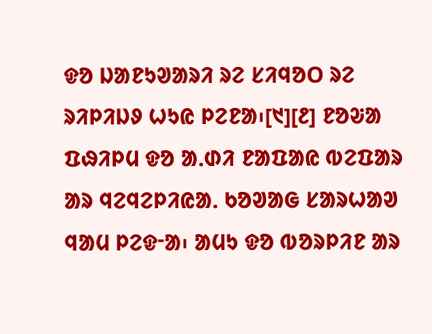ᱫᱚ ᱡᱟᱱᱩᱣᱟᱨᱤ ᱨᱮ ᱥᱤᱧᱚᱛ ᱨᱮ ᱨᱤᱞᱤᱡᱽ ᱦᱩᱭ ᱞᱮᱱᱟ᱾[᱑][᱒] ᱱᱚᱶᱟ ᱯᱷᱤᱞᱢ ᱫᱚ ᱟᱹᱰᱤ ᱱᱟᱯᱟᱭ ᱵᱮᱯᱟᱨ ᱟᱨ ᱧᱮᱧᱮᱞᱤᱭᱟᱹ ᱠᱚᱣᱟᱜ ᱥᱟᱨᱦᱟᱣ ᱧᱟᱢ ᱞᱮᱫᱼᱟ᱾ ᱟᱢᱩ ᱫᱚ ᱵᱚᱨᱞᱤᱱ ᱟᱨ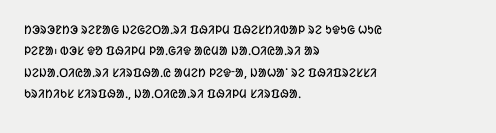ᱴᱳᱨᱳᱱᱴᱳ ᱨᱮᱱᱟᱜ ᱡᱮᱜᱮᱛᱟᱹᱨᱤ ᱯᱷᱤᱞᱢ ᱯᱷᱮᱥᱴᱤᱵᱟᱞ ᱨᱮ ᱩᱫᱩᱜ ᱦᱩᱭ ᱞᱮᱱᱟ᱾ ᱵᱳᱥ ᱫᱚ ᱯᱷᱤᱞᱢ ᱞᱟᱹᱜᱤᱫ ᱟᱭᱢᱟ ᱡᱟᱹᱛᱤᱭᱟᱹᱨᱤ ᱟᱨ ᱡᱮᱡᱟᱹᱛᱤᱭᱟᱹᱨᱤ ᱥᱤᱨᱯᱷᱟᱹᱭ ᱟᱢᱮᱴ ᱞᱮᱫᱼᱟ, ᱡᱟᱦᱟᱸ ᱨᱮ ᱯᱷᱤᱯᱨᱮᱥᱥᱤ ᱠᱨᱤᱴᱤᱠᱥ ᱥᱤᱨᱯᱷᱟᱹ, ᱡᱟᱹᱛᱤᱭᱟᱹᱨᱤ ᱯᱷᱤᱞᱢ ᱥᱤᱨᱯᱷᱟᱹ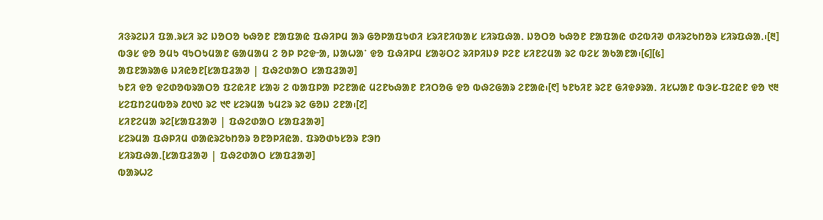ᱤᱝᱨᱮᱡᱤ ᱯᱟᱹᱨᱥᱤ ᱨᱮ ᱡᱚᱛᱚ ᱠᱷᱚᱱ ᱱᱟᱯᱟᱭ ᱯᱷᱤᱞᱢ ᱟᱨ ᱜᱚᱞᱟᱯᱩᱰᱤ ᱥᱨᱤᱱᱤᱵᱟᱥ ᱥᱤᱨᱯᱷᱟᱹ ᱡᱚᱛᱚ ᱠᱷᱚᱱ ᱱᱟᱯᱟᱭ ᱰᱮᱵᱤᱣ ᱰᱤᱨᱮᱠᱴᱚᱨ ᱥᱤᱨᱯᱷᱟᱹ᱾[᱓] ᱵᱳᱥ ᱫᱚ ᱚᱢᱩ ᱧᱩᱛᱩᱢᱟᱱ ᱜᱟᱢᱟᱢ ᱮ ᱚᱞ ᱞᱮᱫᱼᱟ, ᱡᱟᱦᱟᱸ ᱫᱚ ᱯᱷᱤᱞᱢ ᱥᱟᱶᱛᱮ ᱨᱤᱞᱤᱡᱽ ᱞᱮᱱ ᱥᱤᱱᱮᱢᱟ ᱨᱮ ᱵᱮᱥ ᱟᱠᱟᱱᱟ᱾[᱔][᱕]
ᱟᱯᱱᱟᱨᱟᱜ ᱡᱤᱭᱚᱱ[ᱥᱟᱯᱲᱟᱣ | ᱯᱷᱮᱰᱟᱛ ᱥᱟᱯᱲᱟᱣ]
ᱩᱱᱤ ᱫᱚ ᱫᱮᱰᱚᱵᱨᱟᱛᱚ ᱯᱮᱭᱤᱱ ᱥᱟᱶ ᱮ ᱵᱟᱯᱞᱟ ᱞᱮᱱᱟᱭ ᱢᱮᱱᱠᱷᱟᱱ ᱱᱤᱛᱚᱜ ᱫᱚ ᱵᱷᱮᱜᱟᱨ ᱮᱱᱟᱭ᱾[᱖] ᱩᱱᱠᱤᱱ ᱨᱮᱱ ᱜᱤᱫᱽᱨᱟᱹ ᱤᱥᱦᱟᱱ ᱵᱳᱥ-ᱯᱮᱭᱱ ᱫᱚ ᱑᱓ ᱥᱮᱯᱴᱮᱢᱵᱚᱨ ᱒᱐᱑᱐ ᱨᱮ ᱑᱖ ᱥᱮᱨᱢᱟ ᱩᱢᱮᱨ ᱨᱮ ᱜᱚᱡ ᱮᱱᱟ᱾[᱗]
ᱥᱤᱱᱮᱢᱟ ᱨᱮ[ᱥᱟᱯᱲᱟᱣ | ᱯᱷᱮᱰᱟᱛ ᱥᱟᱯᱲᱟᱣ]
ᱥᱮᱨᱢᱟ ᱯᱷᱞᱤᱢ ᱰᱟᱭᱨᱮᱠᱴᱚᱨ ᱚᱱᱚᱞᱤᱭᱟᱹ ᱯᱨᱚᱰᱩᱥᱚᱨ ᱱᱳᱴ
ᱥᱤᱨᱯᱷᱟᱹ[ᱥᱟᱯᱲᱟᱣ | ᱯᱷᱮᱰᱟᱛ ᱥᱟᱯᱲᱟᱣ]
ᱵᱟᱨᱦᱮ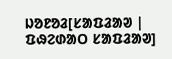ᱡᱚᱱᱚᱲ[ᱥᱟᱯᱲᱟᱣ | ᱯᱷᱮᱰᱟᱛ ᱥᱟᱯᱲᱟᱣ]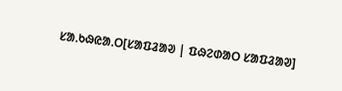ᱥᱟᱹᱠᱷᱭᱟᱹᱛ[ᱥᱟᱯᱲᱟᱣ | ᱯᱷᱮᱰᱟᱛ ᱥᱟᱯᱲᱟᱣ]